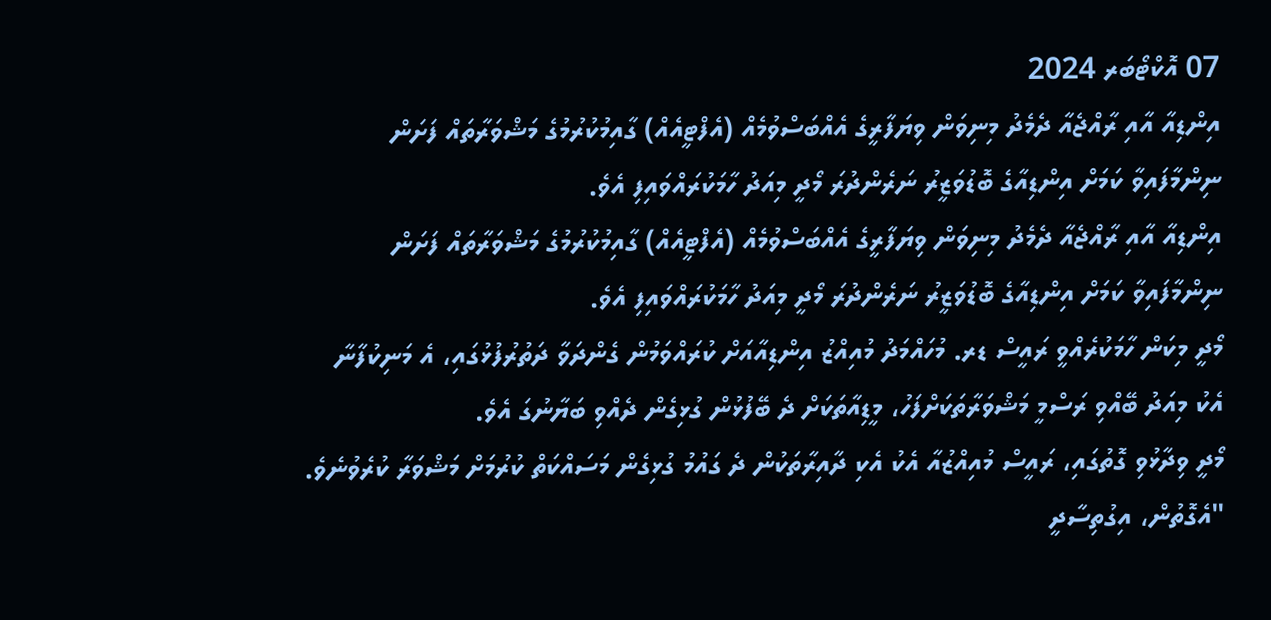07 އޮކްޓޯބަރ 2024
އިންޑިއާ އާއި ރާއްޖެއާ ދެމެދު މިނިވަން ވިޔަފާރީގެ އެއްބަސްވުމެއް (އެފްޓީއެއް) ގާއިމުކުރުމުގެ މަޝްވަރާތައް ފަށަން ނިންމާފައިވާ ކަމަށް އިންޑިއާގެ ބޮޑުވަޒީރު ނަރެންދުރަ މޯދީ މިއަދު ހާމަކުރައްވައިފި އެވެ.
އިންޑިއާ އާއި ރާއްޖެއާ ދެމެދު މިނިވަން ވިޔަފާރީގެ އެއްބަސްވުމެއް (އެފްޓީއެއް) ގާއިމުކުރުމުގެ މަޝްވަރާތައް ފަށަން ނިންމާފައިވާ ކަމަށް އިންޑިއާގެ ބޮޑުވަޒީރު ނަރެންދުރަ މޯދީ މިއަދު ހާމަކުރައްވައިފި އެވެ.
މޯދީ މިކަން ހާމަކުރެއްވީ ރައީސް ޑރ. މުހައްމަދު މުއިއްޒު އިންޑިއާއަށް ކުރައްވަމުން ގެންދަވާ ދަތުރުފުޅުގައި، އެ މަނިކުފާނާ އެކު މިއަދު ބޭއްވި ރަސްމީ މަޝްވަރާތަކަށްފަހު، މީޑިއާތަކަށް ދެ ބޭފުޅުން ގުޅިގެން ދެއްވި ބަޔާނުގަ އެވެ.
މޯދީ ވިދާޅުވި ގޮތުގައި، ރައީސް މުއިއްޒުއާ އެކު އެކި ދާއިރާތަކުން ދެ ގައުމު ގުޅިގެން މަސައްކަތް ކުރުމަށް މަޝްވަރާ ކުރެވުނެވެ.
"އެގޮތުން، އިގުތިސާދީ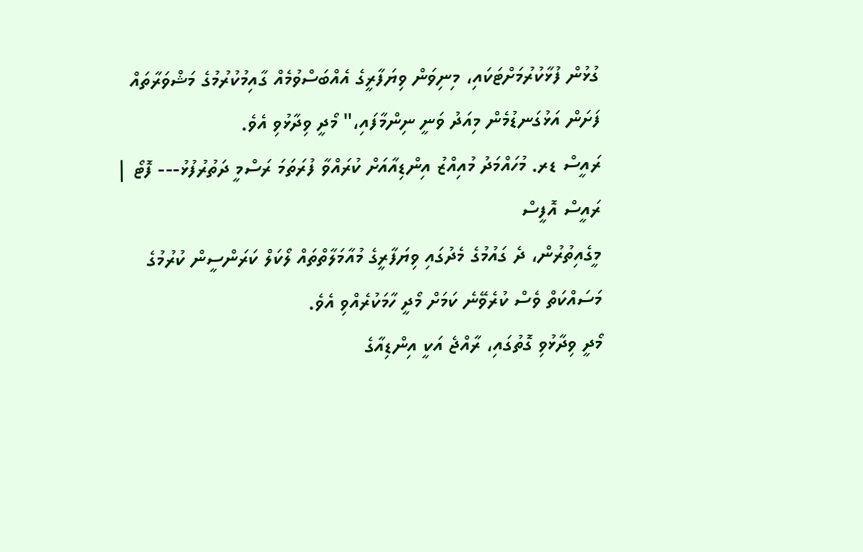ގުޅުން ފުޅާކުރުމަށްޓަކައި، މިނިވަން ވިޔަފާރީގެ އެއްބަސްވުމެއް ގާއިމުކުރުމުގެ މަޝްވަރާތައް ފަށަން އަޅުގަނޑުމެން މިއަދު ވަނީ ނިންމާފައި،" މޯދީ ވިދާޅުވި އެވެ.
ރައީސް ޑރ. މުހައްމަދު މުއިއްޒު އިންޑިއާއަށް ކުރައްވާ ފުރަތަމަ ރަސްމީ ދަތުރުފުޅު--- ފޮޓޯ | ރައީސް އޮފީސް
މީގެއިތުރުން، ދެ ގައުމުގެ މެދުގައި ވިޔަފާރީގެ މުއާމަލާތްތައް ލޯކަލް ކަރަންސީން ކުރުމުގެ މަސައްކަތް ވެސް ކުރެވޭނެ ކަމަށް މޯދީ ހާމަކުރެއްވި އެވެ.
މޯދީ ވިދާޅުވި ގޮތުގައި، ރާއްޖެ އަކީ އިންޑިއާގެ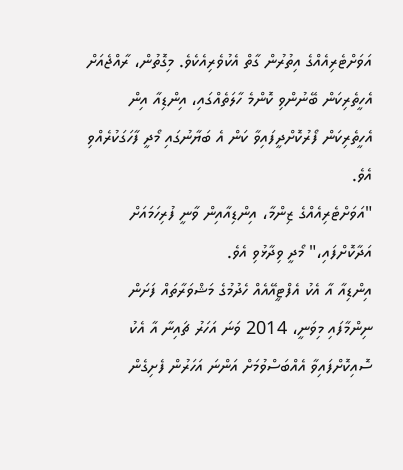އަވަށްޓެރިއެއްގެ އިތުރުން ގާތް އެކުވެރިއެކެވެ. މިގޮތުން، ރާއްޖެއަށް އެހީތެރިކަން ބޭނުންވި ކޮންމެ ހާލަތެއްގައި، އިންޑިއާ އިން އެހީތެރިކަން ފޯރުކޮށްދީފައިވާ ކަން އެ ބަޔާނުގައި މޯދީ ފާހަގަކުރެއްވި އެވެ.
"އަވަށްޓެރިއެއްގެ ޒިންމާ، އިންޑިއާއިން ވާނީ ފުރިހަމައަށް އަދާކޮށްފައި،" މޯދީ ވިދާޅުވި އެވެ.
އިންޑިއާ އާ އެކު އެފްޓީއޭއެއް ހެދުމުގެ މަޝްވަރާތައް ފަށަން ނިންމާފައި މިވަނީ، 2014 ވަނަ އަހަރު ޗައިނާ އާ އެކު ސޮއިކޮށްފައިވާ އެއްބަސްވުމަށް އަންނަ އަހަރުން ފެށިގެން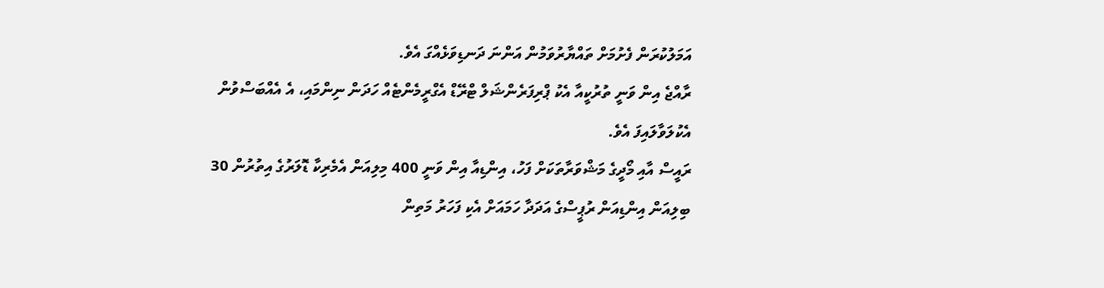އަމަލުކުރަން ފެށުމަށް ތައްޔާރުވަމުން އަންނަ ދަނޑިވަޅެއްގަ އެވެ.
ރާއްޖެ އިން ވަނީ ތުރުކީއާ އެކު ޕްރިފަރެންޝަލް ޓްރޭޑް އެގްރީމެންޓެއް ހަދަން ނިންމައި، އެ އެއްބަސްވުން އެކުލަވާލައިފަ އެވެ.
ރައީސް އާއި މޯދީގެ މަޝްވަރާތަކަށް ފަހު، އިންޑިއާ އިން ވަނީ 400 މިލިއަން އެމެރިކާ ޑޮލަރުގެ އިތުރުން 30 ބިލިއަން އިންޑިއަން ރުޕީސްގެ އަދަދާ ހަމައަށް އެކި ފަހަރު މަތިން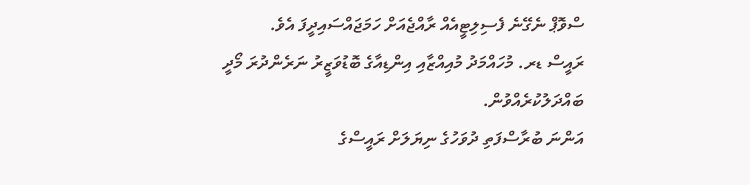ސްވޮޕް ނެގޭނެ ފެސިލިޓީއެއް ރާއްޖެއަށް ހަމަޖައްސައިދީފަ އެވެ.
ރައީސް ޑރ. މުހައްމަދު މުއިއްޒާއި އިންޑިއާގެ ބޮޑުވަޒީރު ނަރެންދުރަ މޯދީ ބައްދަލުކުރެއްވުން.
އަންނަ ބުރާސްފަތި ދުވަހުގެ ނިޔަލަށް ރައީސްގެ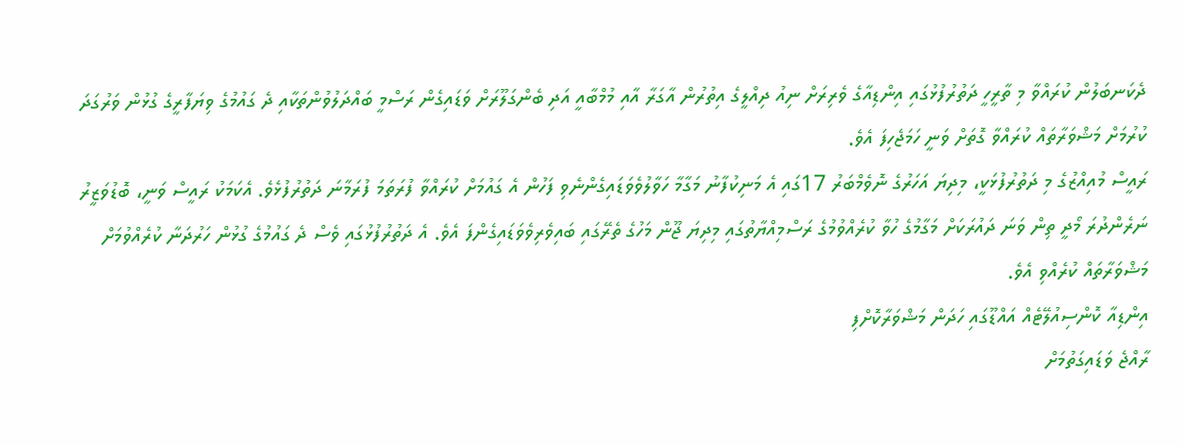ދެކަނބަލުން ކުރައްވާ މި ތާރީހީ ދަތުރުފުޅުގައި އިންޑިއާގެ ވެރިރަށް ނިއު ދިއްލީގެ އިތުރުން އާގަރާ އާއި މުމްބާއީ އަދި ބެންގަލޫރަށް ވަޑައިގެން ރަސްމީ ބައްދަލުވުންތަކާއި ދެ ގައުމުގެ ވިޔަފާރީގެ ގުޅުން ވަރުގަދަ ކުރުމަށް މަޝްވަރާތައް ކުރައްވާ ގޮތަށް ވަނީ ހަމަޖެހިފަ އެވެ.
ރައީސް މުއިއްޒުގެ މި ދަތުރުފުޅަކީ، މިދިޔަ އަހަރުގެ ނޮވެމްބަރު 17ގައި އެ މަނިކުފާނު މަގާމާ ހަވާލުވެވަޑައިގެންނެވި ފަހުން އެ ގައުމަށް ކުރައްވާ ފުރަތަމަ ފުރަމާނަ ދަތުރުފުޅެވެ. އެކަމަކު ރައީސް ވަނީ، ބޮޑުވަޒީރު ނަރެންދުރަ މޯދީ ތިން ވަނަ ދައުރަކަށް މަގާމުގެ ހުވާ ކުރެއްވުމުގެ ރަސްމިއްޔާތުގައި މިދިޔަ ޖޫން މަހުގެ ތެރޭގައި ބައިވެރިވެވަޑައިގެންފަ އެވެ. އެ ދަތުރުފުޅުގައި ވެސް ދެ ގައުމުގެ ގުޅުން ހަރުދަނާ ކުރެއްވުމަށް މަޝްވަރާތައް ކުރެއްވި އެވެ.
އިންޑިއާ ކޮންސިއުލޭޓެއް އައްޑޫގައި ހަދަން މަޝްވަރާކޮށްފި
ރާއްޖެ ވަޑައިގަތުމަށް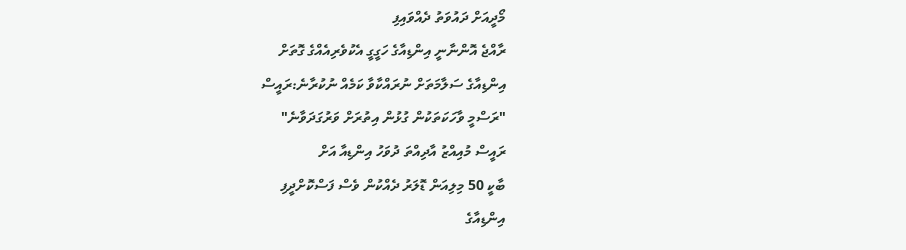މޯދީއަށް ދައުވަތު ދެއްވައިފި
ރާއްޖެ އޮންނާނީ އިންޑިއާގެ ހަގީގީ އެކުވެރިއެއްގެ ގޮތަށް
އިންޑިއާގެ ސަލާމަތަށް ނުރައްކާވާ ކަމެއް ނުކުރާނެ:ރައީސް
"ރަސްމީ ވާހަކަތަކުން ގުޅުން އިތުރަށް ވަރުގަދަވާނެ"
ރައީސް މުއިއްޒު އާދިއްތަ ދުވަހު އިންޑިއާ އަށް
ބާކީ 50 މިލިއަން ޑޮލަރު ދެއްކުން ވެސް ފަސްކޮށްދީފި
އިންޑިއާގެ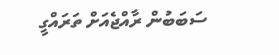ސަބަބުން ރާއްޖެއަށް ތަރައްގީ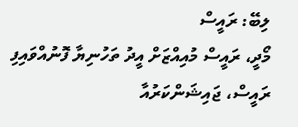ލިބޭ: ރައީސް
މޯދީ، ރައީސް މުއިއްޒަށް އީދު ތަހުނިޔާ ފޮނުއްވައިފި
ރައީސް، ޖައިޝަންކަރުއާ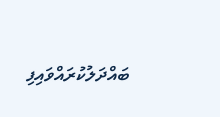ބައްދަލުކުރައްވައިފި